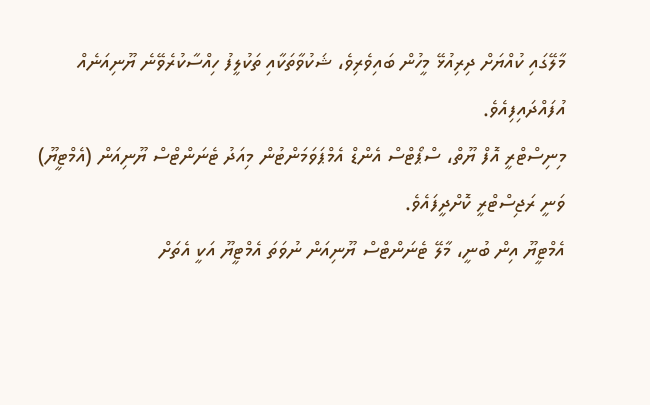މާލޭގައި ކުއްޔަށް ދިރިއުޅޭ މީހުން ބައިވެރިވެ، ޝަކުވާތަކާއި ތަކުލީފު ހިއްސާކުރެވޭނެ ޔޫނިއަނެއް އުފައްދައިފިއެވެ.
މިނިސްޓްރީ އޮފް ޔޫތް، ސްޕޯޓްސް އެންޑް އެމްޕަވަމަންޓުން މިއަދު ޓެނަންޓްސް ޔޫނިއަން (އެމްޓީޔޫ) ވަނީ ރަޖިސްޓްރީ ކޮށްދީފައެވެ.
އެމްޓީޔޫ އިން ބުނީ، މާލޭ ޓެނަންޓްސް ޔޫނިއަން ނުވަތަ އެމްޓީޔޫ އަކީ އެތަށް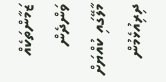ޒަމާންތަކެއް ވަންދެން މާލޭގައި ކުއްޔަށް ދިރިއުޅެމުން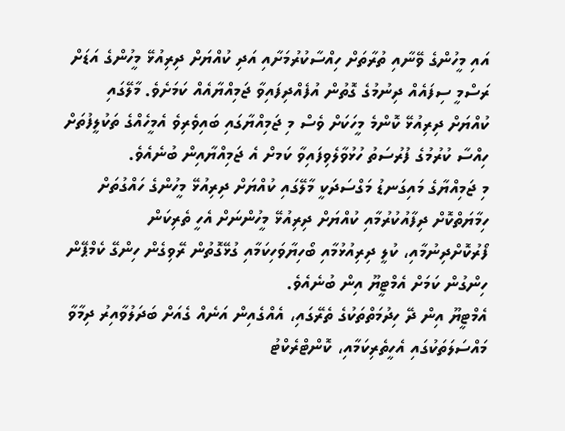އައި މީހުންގެ ވޭނާއި ތުރާތަށް ހިއްސާކުރުމަށާއި އަދި ކުއްޔަށް ދިރިއުޅޭ މީހުންގެ އަޑަށް ރަސްމީ ސިފައެއް ދިނުމުގެ ގޮތުން އުފެއްދިފައިވާ ޖަމިއްޔާއެއް ކަމަށެވެ. މާލޭގައި ކުއްޔަށް ދިރިއުޅޭ ކޮންމެ މީހަކަށް ވެސް މި ޖަމިއްޔާގައި ބައިވެރިވެ އެމީހެއްގެ ތަކުލީފުތަށް ހިއްސާ ކުރުމުގެ ފުރުސަތު ހުޅުވާލެވިފައިވާ ކަމށް އެ ޖަމިއްޔާއިން ބުނެއެވެ.
މި ޖަމިއްޔާގެ މައިގަނޑު މަގްސަދަކީ މާލޭގައި ކުއްޔަށް ދިރިއުޅޭ މީހުންގެ ހައްގުތަށް ހިމާޔަތްކޮށް ދިފާއުކުރުމާއި ކުއްޔަށް ދިރިއުޅޭ މީހުންނަށް އެހީ ތެރިކަން ފޯރުކޮށްދިނުމާއި، ކުލީ ދިރިއުޅުމާއި ބޯހިޔާވަހިކަމާއި ގުޅޭގޮތުން ރޭވިގެން ހިންގޭ ކެމްޕޭން ހިންގުން ކަމަށް އެމްޓީޔޫ އިން ބުނެއެވެ.
އެމްޓީޔޫ އިން ދޭ ހިދުމަތްތަކުގެ ތެރޭގައި، އެއްގެއިން އަނެއް ގެއަށް ބަދަލުވާއިރު ދިމާވާ މައްސަލަތަކުގައި އެހީތެރިކަމާއި، ކޮންޓްރެކްޓު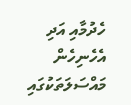ހެދުމާއި އަދި އެހެނިހެން މައްސަލަތަކުގައި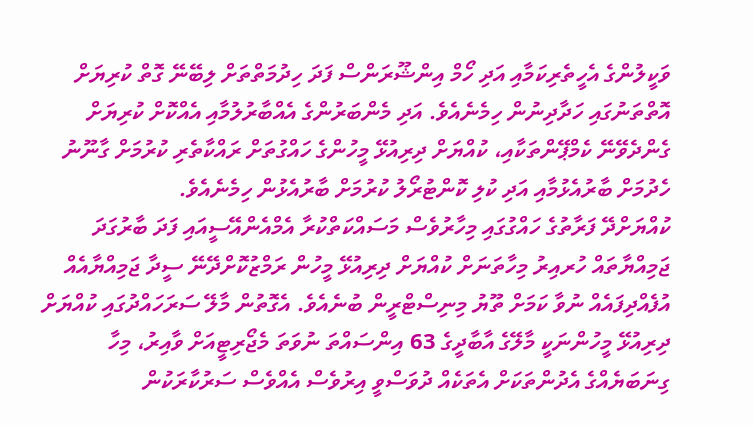ވަކީލުންގެ އެހީތެރިކަމާއި އަދި ހޯމް އިންޝޫރަންސް ފަދަ ހިދުމަތްތަށް ލިބޭނޭ ގޮތް ކުރިޔަށް އޮތްތަނުގައި ހަދާދިނުން ހިމެނެއެވެ. އަދި މެންބަރުންގެ އެއްބާރުލުމާއި އެއްކޮށް ކުރިޔަށް ގެންދެވޭނޭ ކެމްޕޭންތަކާއި، ކުއްޔަށް ދިރިއުޅޭ މީހުންގެ ހައްގުތަށް ރައްކާތެރި ކުރުމަށް ގާނޫނު ހެދުމަށް ބާރުއެޅުމާއި އަދި ކުލި ކޮންޓުރޯލު ކުރުމަށް ބާރުއެޅުން ހިމެނެއެވެ.
ކުއްޔަށްދޭ ފަރާތުގެ ހައްގުގައި މިހާރުވެސް މަސައްކަތްކުރާ އެމްއެންއޭސީއައި ފަދަ ބާރުގަދަ ޖަމިއްޔާތައް ހުރއިރު މިހާތަނަށް ކުއްޔަށް ދިރިއުޅޭ މީހުން ރަމްޒުކޮށްދޭނޭ ސީދާ ޖަމިއްޔާއެއް އުފެއްދިފައެއް ނުވާ ކަމަށް ތޫޔު މިނިސްޓްރީން ބުނެއެވެ. އެގޮތުން މާލޭ ސަރަހައްދުގައި ކުއްޔަށް ދިރިއުޅޭ މީހުންނަކީ މާލޭގެ އާބާދީގެ 63 އިންސައްތަ ނުވަތަ މެޖޯރިޓީއަށް ވާއިރު، މިހާ ގިނަބަޔެއްގެ އެދުންތަކަށް އެތަކެއް ދުވަސްވީ އިރުވެސް އެއްވެސް ސަރުކާރަކުން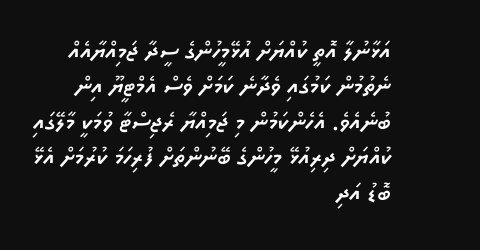އަޅާނުލާ އޮތީ ކުއްޔަށް އުޅޭމީހުންގެ ސީދާ ޖަމިއްޔާއެއް ނެތުމުން ކަމުގައި ވެދާނެ ކަމަށް ވެސް އެމްޓީޔޫ އިން ބުނެއެވެ. އެހެންކަމުން މި ޖަމިއްޔާ ރެޖިސްޓާ ވުމަކީ މާލޭގައި ކުއްޔަށް ދިރިއުޅޭ މީހުންގެ ބޭނުންތަށް ފުރިހަމަ ކުރުމަށް އެޅޭ ބޮޑު އަދި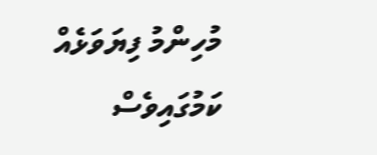މުހިންމު ފިޔަވަޅެއް ކަމުގައިވެސް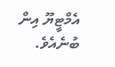އެމްޓީޔޫ އިން ބުނެއެވެ.